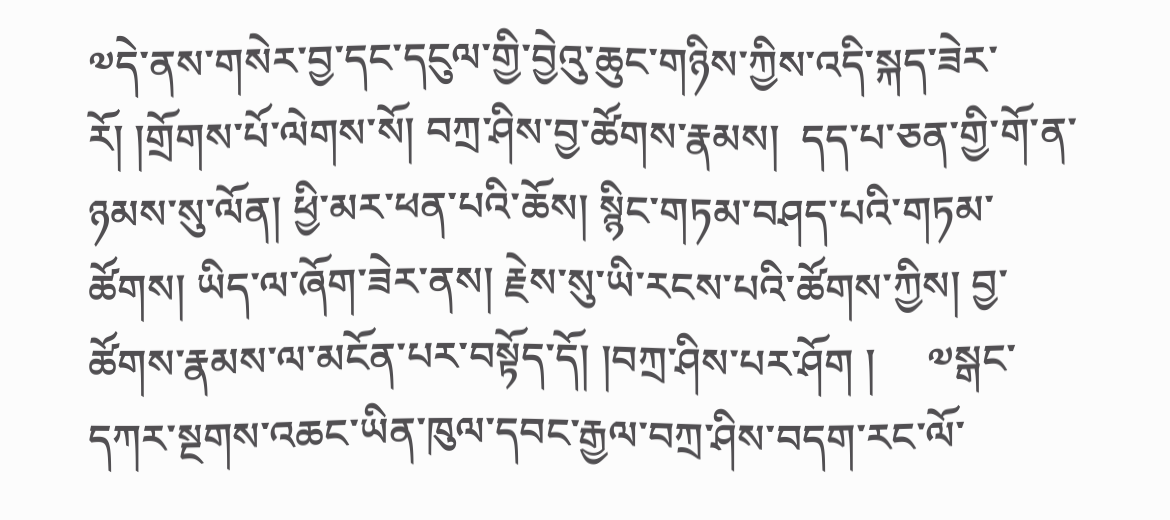༧དེ་ནས་གསེར་བྱ་དང་དངུལ་གྱི་བྱེའུ་ཆུང་གཉིས་ཀྱིས་འདི་སྐད་ཟེར་རོ། །གྲོགས་པོ་ལེགས་སོ། བཀྲ་ཤིས་བྱ་ཚོགས་རྣམས།  དད་པ་ཅན་གྱི་གོ་ན་ཉམས་སུ་ལོན། ཕྱི་མར་ཕན་པའི་ཆོས། སྙིང་གཏམ་བཤད་པའི་གཏམ་ ཚོགས། ཡིད་ལ་ཞོག་ཟེར་ནས། རྗེས་སུ་ཡི་རངས་པའི་ཚོགས་ཀྱིས། བྱ་ཚོགས་རྣམས་ལ་མངོན་པར་བསྟོད་དོ། །བཀྲ་ཤིས་པར་ཤོག །     ༧སྒང་དཀར་སྔགས་འཆང་ཡིན་ཁུལ་དབང་རྒྱལ་བཀྲ་ཤིས་བདག་རང་ལོ་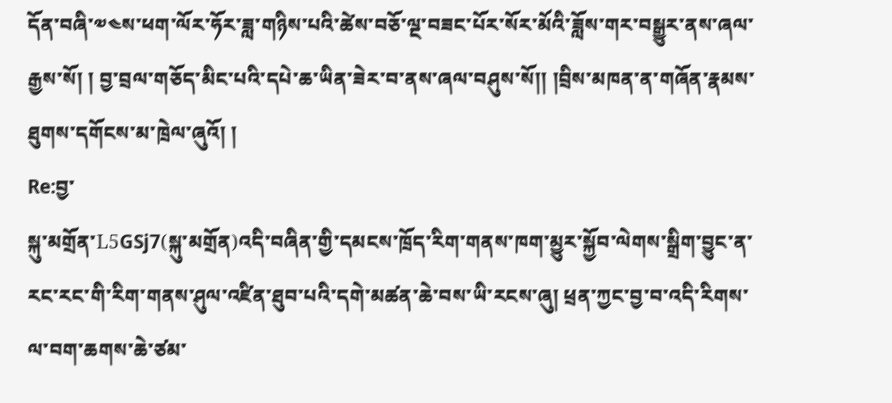དོན་བཞི་༧༤ས་ཕག་ལོར་ཧོར་ཟླ་གཉིས་པའི་ཚེས་བཅོ་ལྔ་བཟང་པོར་སོར་མོའི་ཟློས་གར་བསྒྱུར་ནས་ཞལ་རྒྱས་སོ། ། བྱ་བྲལ་གཅོད་མིང་པའི་དཔེ་ཆ་ཡིན་ཟེར་བ་ནས་ཞལ་བཤུས་སོ།། །བྲིས་མཁན་ན་གཞོན་རྣམས་ཐུགས་དགོངས་མ་ཁྲེལ་ཞུའོ། །
Re:བྱ་
སྐུ་མགྲོན་L5GSj7(སྐུ་མགྲོན)འདི་བཞིན་གྱི་དམངས་ཁྲོད་རིག་གནས་ཁག་མྱུར་སྐྱོབ་ལེགས་སྒྲིག་བྱུང་ན་རང་རང་གི་རིག་གནས་ཤུལ་འཛིན་ཐུབ་པའི་དགེ་མཚན་ཆེ་བས་ཡི་རངས་ཞུ། ཕྲན་ཀྱང་བྱ་བ་འདི་རིགས་ལ་བག་ཆགས་ཆེ་ཙམ་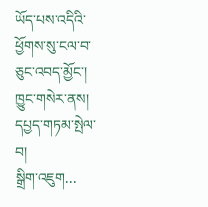ཡོད་པས་འདིའི་ཕྱོགས་སུ་ངལ་བ་ཅུང་འབད་མྱོང་། ཁྱུང་གསེར་ནས།
དཔྱད་གཏམ་སྤེལ་བ།
སྒྲིག་འཇུག...